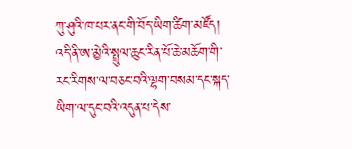ཀུ་ཤུའི་ཁ་པར་ནང་གི་བོད་ཡིག་ཚིག་མཛོད།
འདི་ནི་ཨ་མྱེའི་སྤྲུལ་ཆུང་རིན་པོ་ཆེ་མཆོག་གི་རང་རིགས་ལ་བཅང་བའི་ལྷག་བསམ་དང་སྐད་ཡིག་ལ་དུང་བའི་འདུན་པ་དེས་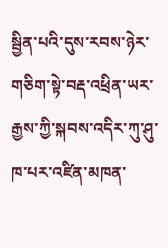སྦྱིན་པའི་དུས་རབས་ཉེར་གཅིག་སྟེ་བརྡ་འཕྲིན་ཡར་རྒྱས་ཀྱི་སྐབས་འདིར་ཀུ་ཤུ་ཁ་པར་འཛིན་མཁན་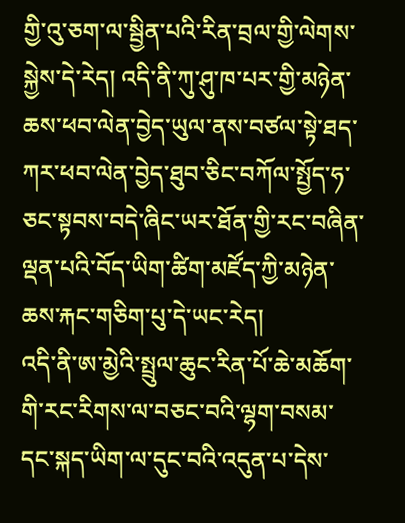གྱི་འུ་ཅག་ལ་སྦྱིན་པའི་རིན་བྲལ་གྱི་ལེགས་སྐྱེས་དེ་རེད། འདི་ནི་ཀུ་ཤུ་ཁ་པར་གྱི་མཉེན་ཆས་ཕབ་ལེན་བྱེད་ཡུལ་ནས་བཙལ་སྟེ་ཐད་ཀར་ཕབ་ལེན་བྱེད་ཐུབ་ཅིང་བཀོལ་སྤྱོད་ཧ་ཅང་སྟབས་བདེ་ཞིང་ཡར་ཐོན་གྱི་རང་བཞིན་ལྡན་པའི་བོད་ཡིག་ཚིག་མཛོད་ཀྱི་མཉེན་ཆས་རྐང་གཅིག་པུ་དེ་ཡང་རེད།
འདི་ནི་ཨ་མྱེའི་སྤྲུལ་ཆུང་རིན་པོ་ཆེ་མཆོག་གི་རང་རིགས་ལ་བཅང་བའི་ལྷག་བསམ་དང་སྐད་ཡིག་ལ་དུང་བའི་འདུན་པ་དེས་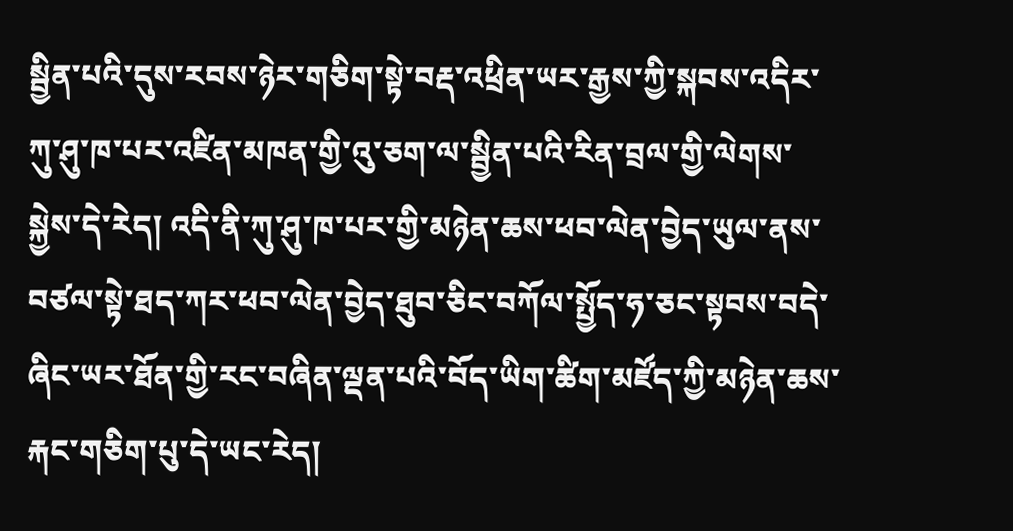སྦྱིན་པའི་དུས་རབས་ཉེར་གཅིག་སྟེ་བརྡ་འཕྲིན་ཡར་རྒྱས་ཀྱི་སྐབས་འདིར་ཀུ་ཤུ་ཁ་པར་འཛིན་མཁན་གྱི་འུ་ཅག་ལ་སྦྱིན་པའི་རིན་བྲལ་གྱི་ལེགས་སྐྱེས་དེ་རེད། འདི་ནི་ཀུ་ཤུ་ཁ་པར་གྱི་མཉེན་ཆས་ཕབ་ལེན་བྱེད་ཡུལ་ནས་བཙལ་སྟེ་ཐད་ཀར་ཕབ་ལེན་བྱེད་ཐུབ་ཅིང་བཀོལ་སྤྱོད་ཧ་ཅང་སྟབས་བདེ་ཞིང་ཡར་ཐོན་གྱི་རང་བཞིན་ལྡན་པའི་བོད་ཡིག་ཚིག་མཛོད་ཀྱི་མཉེན་ཆས་རྐང་གཅིག་པུ་དེ་ཡང་རེད།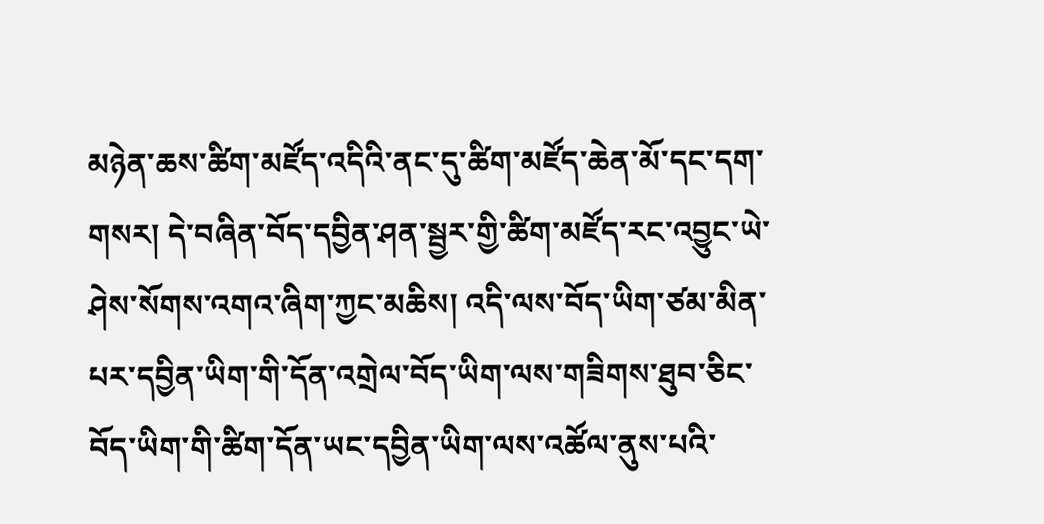མཉེན་ཆས་ཚིག་མཛོད་འདིའི་ནང་དུ་ཚིག་མཛོད་ཆེན་མོ་དང་དག་གསར། དེ་བཞིན་བོད་དབྱིན་ཤན་སྦྱར་གྱི་ཚིག་མཛོད་རང་འབྱུང་ཡེ་ཤེས་སོགས་འགའ་ཞིག་ཀྱང་མཆིས། འདི་ལས་བོད་ཡིག་ཙམ་མིན་པར་དབྱིན་ཡིག་གི་དོན་འགྲེལ་བོད་ཡིག་ལས་གཟིགས་ཐུབ་ཅིང་བོད་ཡིག་གི་ཚིག་དོན་ཡང་དབྱིན་ཡིག་ལས་འཚོལ་ནུས་པའི་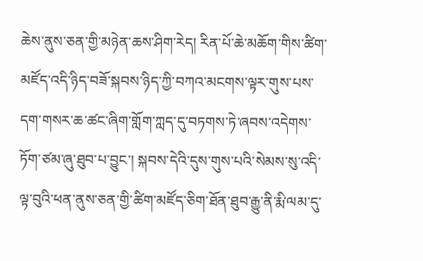ཆེས་ནུས་ཅན་གྱི་མཉེན་ཆས་ཤིག་རེད། རིན་པོ་ཆེ་མཆོག་གིས་ཚིག་མཛོད་འདི་ཉིད་བཟོ་སྐབས་ཉིད་ཀྱི་བཀའ་མངགས་ལྟར་གུས་པས་དག་གསར་ཆ་ཚང་ཞིག་གློག་ཀླད་དུ་བཏགས་ཏེ་ཞབས་འདེགས་ཏོག་ཙམ་ཞུ་ཐུབ་པ་བྱུང་། སྐབས་དེའི་དུས་གུས་པའི་སེམས་སུ་འདི་ལྟ་བུའི་ཕན་ནུས་ཅན་གྱི་ཚིག་མཛོད་ཅིག་ཐོན་ཐུབ་རྒྱུ་ནི་རྨི་ལམ་དུ་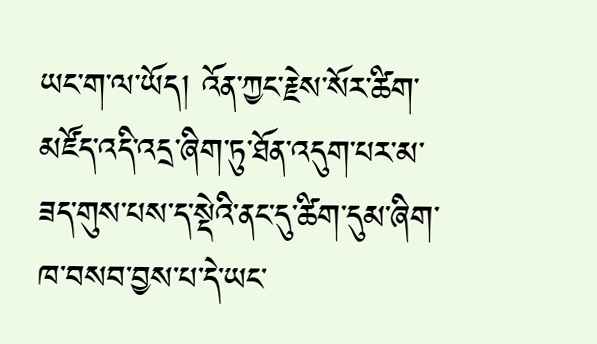ཡང་ག་ལ་ཡོད། འོན་ཀྱང་རྗེས་སོར་ཚིག་མཛོད་འདི་འདྲ་ཞིག་ཏུ་ཐོན་འདུག་པར་མ་ཟད་གུས་པས་ད་སྡེའི་ནང་དུ་ཚིག་དུམ་ཞིག་ཁ་བསབ་བྱས་པ་དེ་ཡང་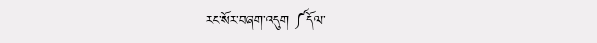རང་སོར་བཞག་འདུག ༼དོལ་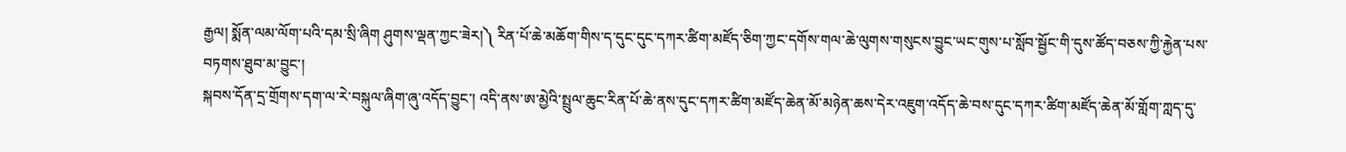རྒྱལ། སྨོན་ལམ་ལོག་པའི་དམ་སྲི་ཞིག ཤུགས་ལྡན་ཀྱང་ཟེར།༽ རིན་པོ་ཆེ་མཆོག་གིས་ད་དུང་དུང་དཀར་ཚིག་མཛོད་ཅིག་ཀྱང་དགོས་གལ་ཆེ་ལུགས་གསུངས་བྱུང་ཡང་གུས་པ་སློབ་སྦྱོང་གི་དུས་ཚོད་བཅས་ཀྱི་རྐྱེན་པས་བཏགས་ཐུབ་མ་བྱུང་།
སྐབས་དོན་དྲ་གྲོགས་དག་ལ་རེ་བསྐུལ་ཞིག་ཞུ་འདོད་བྱུང་། འདི་ནས་ཨ་མྱེའི་སྤྲུལ་ཆུང་རིན་པོ་ཆེ་ནས་དུང་དཀར་ཚིག་མཛོད་ཆེན་མོ་མཉེན་ཆས་དེར་འཇུག་འདོད་ཆེ་བས་དུང་དཀར་ཚིག་མཛོད་ཆེན་མོ་གློག་ཀླད་དུ་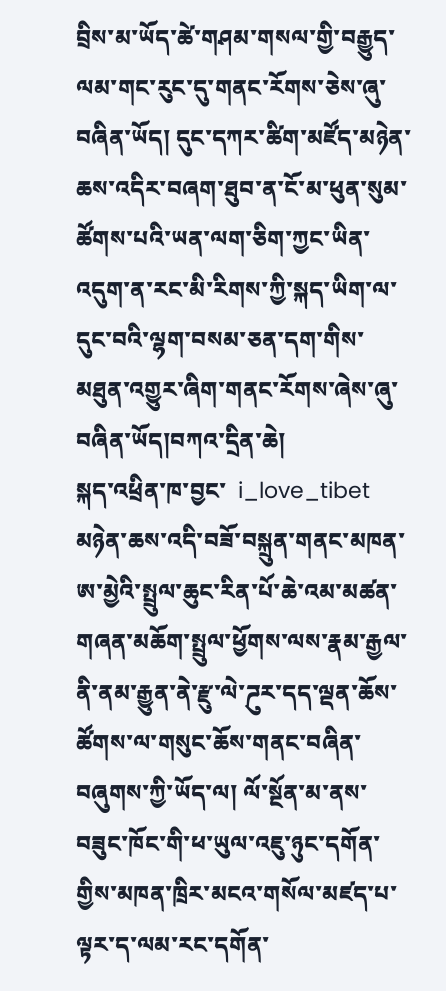བྲིས་མ་ཡོད་ཚེ་གཤམ་གསལ་གྱི་བརྒྱུད་ལམ་གང་རུང་དུ་གནང་རོགས་ཅེས་ཞུ་བཞིན་ཡོད། དུང་དཀར་ཚིག་མཛོད་མཉེན་ཆས་འདིར་བཞག་ཐུབ་ན་ངོ་མ་ཕུན་སུམ་ཚོགས་པའི་ཡན་ལག་ཅིག་ཀྱང་ཡིན་འདུག་ན་རང་མི་རིགས་ཀྱི་སྐད་ཡིག་ལ་དུང་བའི་ལྷག་བསམ་ཅན་དག་གིས་མཐུན་འགྱུར་ཞིག་གནང་རོགས་ཞེས་ཞུ་བཞིན་ཡོད།བཀའ་དྲིན་ཆེ།
སྐད་འཕྲིན་ཁ་བྱང་  i_love_tibet
མཉེན་ཆས་འདི་བཟོ་བསྐྲུན་གནང་མཁན་ཨ་མྱེའི་སྤྲུལ་ཆུང་རིན་པོ་ཆེ་འམ་མཚན་གཞན་མཆོག་སྤྲུལ་ཕྱོགས་ལས་རྣམ་རྒྱལ་ནི་ནམ་རྒྱུན་ནེ་རྫུ་ལེ་ཌུར་དད་ལྡན་ཆོས་ཚོགས་ལ་གསུང་ཆོས་གནང་བཞིན་བཞུགས་ཀྱི་ཡོད་ལ། ལོ་སྔོན་མ་ནས་བཟུང་ཁོང་གི་ཕ་ཡུལ་འཇུ་ཉུང་དགོན་གྱིས་མཁན་ཁྲིར་མངའ་གསོལ་མཛད་པ་ལྟར་ད་ལམ་རང་དགོན་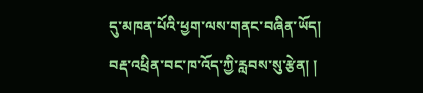དུ་མཁན་པོའི་ཕྱག་ལས་གནང་བཞིན་ཡོད།
བརྡ་འཕྲིན་བང་ཁ་འོད་ཀྱི་རླབས་སུ་རྩེན། །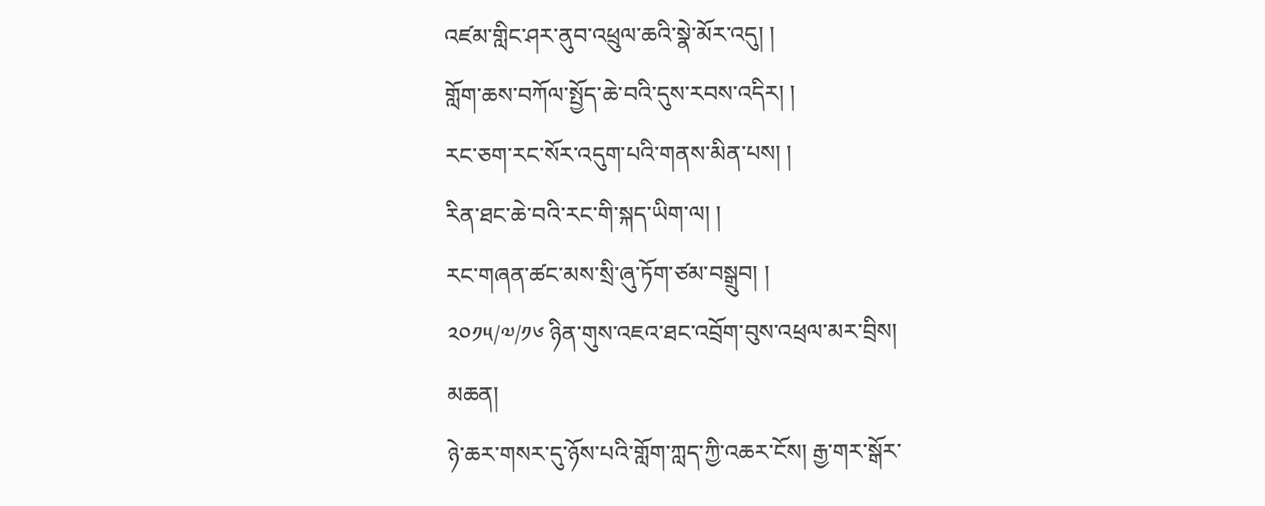འཛམ་གླིང་ཤར་ནུབ་འཕྲུལ་ཆའི་སྣེ་མོར་འདུ། །
གློག་ཆས་བཀོལ་སྤྱོད་ཆེ་བའི་དུས་རབས་འདིར། །
རང་ཅག་རང་སོར་འདུག་པའི་གནས་མིན་པས། །
རིན་ཐང་ཆེ་བའི་རང་གི་སྐད་ཡིག་ལ། །
རང་གཞན་ཚང་མས་སྲི་ཞུ་ཏོག་ཙམ་བསྒྲུབ། །
༢༠༡༥/༧/༡༦ ཉིན་གུས་འཇའ་ཐང་འབྲོག་བུས་འཕྲལ་མར་བྲིས།
མཆན།
ཉེ་ཆར་གསར་དུ་ཉོས་པའི་གློག་ཀླད་ཀྱི་འཆར་ངོས། རྒྱ་གར་སྒོར་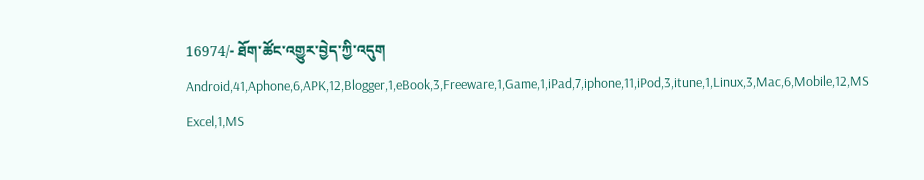16974/- ཐོག་ཚོང་འགྱུར་བྱེད་ཀྱི་འདུག
Android,41,Aphone,6,APK,12,Blogger,1,eBook,3,Freeware,1,Game,1,iPad,7,iphone,11,iPod,3,itune,1,Linux,3,Mac,6,Mobile,12,MS Excel,1,MS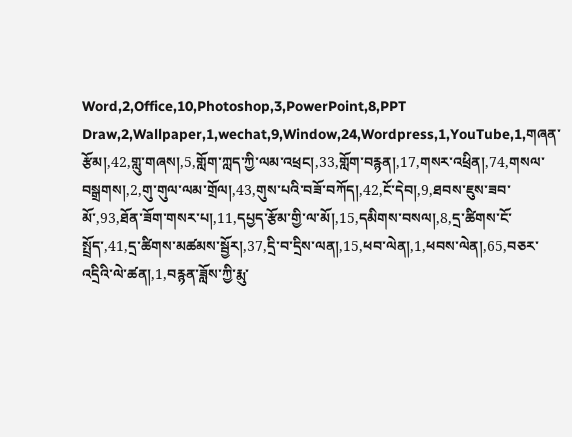Word,2,Office,10,Photoshop,3,PowerPoint,8,PPT Draw,2,Wallpaper,1,wechat,9,Window,24,Wordpress,1,YouTube,1,གཞན་རྩོམ།,42,གླུ་གཞས།,5,གློག་ཀླད་ཀྱི་ལམ་འཕྲང།,33,གློག་བརྙན།,17,གསར་འཕྲིན།,74,གསལ་བསྒྲགས།,2,གུ་གུལ་ལམ་གྲོལ།,43,གུས་པའི་བཟོ་བཀོད།,42,ངོ་དེབ།,9,ཐབས་ཇུས་ཟབ་མོ་,93,ཐོན་ཟོག་གསར་པ།,11,དཔྱད་རྩོམ་གྱི་ལ་མོ།,15,དམིགས་བསལ།,8,དྲ་ཚིགས་ངོ་སྤྲོད་,41,དྲ་ཚིགས་མཚམས་སྦྱོར།,37,དྲི་བ་དྲིས་ལན།,15,ཕབ་ལེན།,1,ཕབས་ལེན།,65,བཅར་འདྲིའི་ལེ་ཚན།,1,བརྙན་ཟློས་ཀྱི་རྨུ་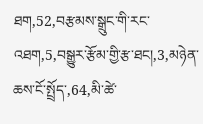ཐག,52,བརྩམས་སྒྲུང་གི་རང་འཐག,5,བསྒྱུར་རྩོམ་གྱི་རྩ་ཐང།,3,མཉེན་ཆས་ངོ་སྤྲོད་,64,མི་ཚེ་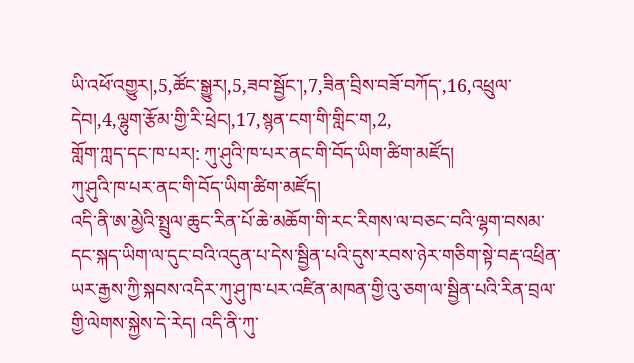ཡི་འཕོ་འགྱུར།,5,ཚོང་སྒྱུར།,5,ཟབ་སྦྱོང་།,7,ཟིན་བྲིས་བཟོ་བཀོད་,16,འཕྲུལ་དེབ།,4,ལྷུག་རྩོམ་གྱི་རི་ཕྲེང།,17,སྙན་ངག་གི་གླིང་ག,2,
གློག་ཀླད་དང་ཁ་པར།: ཀུ་ཤུའི་ཁ་པར་ནང་གི་བོད་ཡིག་ཚིག་མཛོད།
ཀུ་ཤུའི་ཁ་པར་ནང་གི་བོད་ཡིག་ཚིག་མཛོད།
འདི་ནི་ཨ་མྱེའི་སྤྲུལ་ཆུང་རིན་པོ་ཆེ་མཆོག་གི་རང་རིགས་ལ་བཅང་བའི་ལྷག་བསམ་དང་སྐད་ཡིག་ལ་དུང་བའི་འདུན་པ་དེས་སྦྱིན་པའི་དུས་རབས་ཉེར་གཅིག་སྟེ་བརྡ་འཕྲིན་ཡར་རྒྱས་ཀྱི་སྐབས་འདིར་ཀུ་ཤུ་ཁ་པར་འཛིན་མཁན་གྱི་འུ་ཅག་ལ་སྦྱིན་པའི་རིན་བྲལ་གྱི་ལེགས་སྐྱེས་དེ་རེད། འདི་ནི་ཀུ་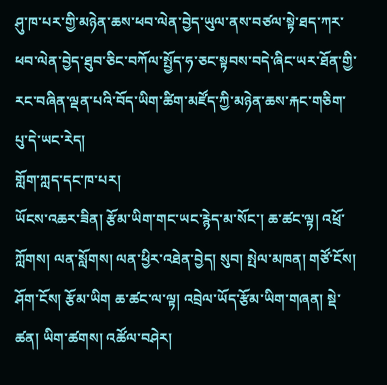ཤུ་ཁ་པར་གྱི་མཉེན་ཆས་ཕབ་ལེན་བྱེད་ཡུལ་ནས་བཙལ་སྟེ་ཐད་ཀར་ཕབ་ལེན་བྱེད་ཐུབ་ཅིང་བཀོལ་སྤྱོད་ཧ་ཅང་སྟབས་བདེ་ཞིང་ཡར་ཐོན་གྱི་རང་བཞིན་ལྡན་པའི་བོད་ཡིག་ཚིག་མཛོད་ཀྱི་མཉེན་ཆས་རྐང་གཅིག་པུ་དེ་ཡང་རེད།
གློག་ཀླད་དང་ཁ་པར།
ཡོངས་འཆར་ཟིན། རྩོམ་ཡིག་གང་ཡང་རྙེད་མ་སོང་། ཆ་ཚང་ལྟ། འཕྲོ་ཀློགས། ལན་སློགས། ལན་ཕྱིར་འཐེན་བྱེད། སུབ། སྤེལ་མཁན། གཙོ་ངོས། ཤོག་ངོས། རྩོམ་ཡིག ཆ་ཚང་ལ་ལྟ། འབྲེལ་ཡོད་རྩོམ་ཡིག་གཞན། སྡེ་ཚན། ཡིག་ཚགས། འཚོལ་བཤེར།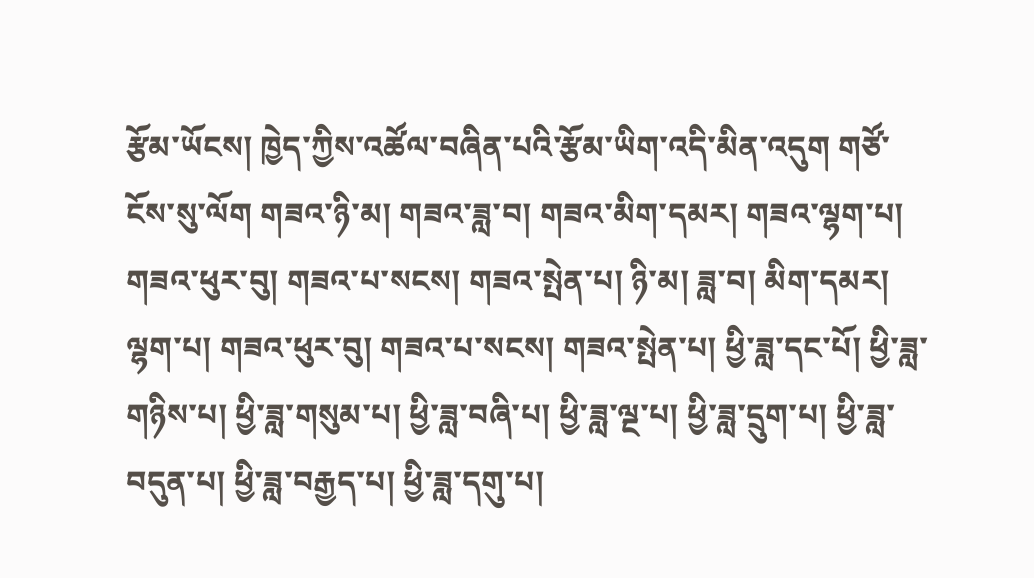རྩོམ་ཡོངས། ཁྱེད་ཀྱིས་འཚོལ་བཞིན་པའི་རྩོམ་ཡིག་འདི་མིན་འདུག གཙོ་ངོས་སུ་ལོག གཟའ་ཉི་མ། གཟའ་ཟླ་བ། གཟའ་མིག་དམར། གཟའ་ལྷག་པ། གཟའ་ཕུར་བུ། གཟའ་པ་སངས། གཟའ་སྤེན་པ། ཉི་མ། ཟླ་བ། མིག་དམར། ལྷག་པ། གཟའ་ཕུར་བུ། གཟའ་པ་སངས། གཟའ་སྤེན་པ། ཕྱི་ཟླ་དང་པོ། ཕྱི་ཟླ་གཉིས་པ། ཕྱི་ཟླ་གསུམ་པ། ཕྱི་ཟླ་བཞི་པ། ཕྱི་ཟླ་ལྔ་པ། ཕྱི་ཟླ་དྲུག་པ། ཕྱི་ཟླ་བདུན་པ། ཕྱི་ཟླ་བརྒྱད་པ། ཕྱི་ཟླ་དགུ་པ།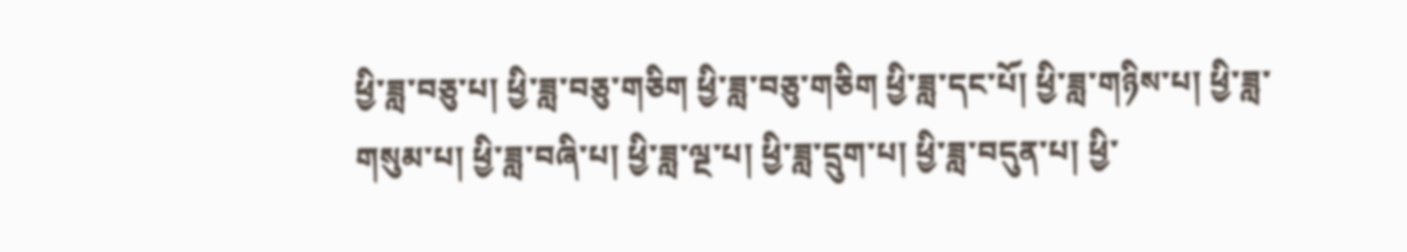ཕྱི་ཟླ་བཅུ་པ། ཕྱི་ཟླ་བཅུ་གཅིག ཕྱི་ཟླ་བཅུ་གཅིག ཕྱི་ཟླ་དང་པོ། ཕྱི་ཟླ་གཉིས་པ། ཕྱི་ཟླ་གསུམ་པ། ཕྱི་ཟླ་བཞི་པ། ཕྱི་ཟླ་ལྔ་པ། ཕྱི་ཟླ་དྲུག་པ། ཕྱི་ཟླ་བདུན་པ། ཕྱི་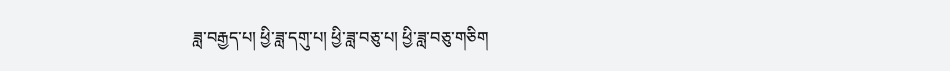ཟླ་བརྒྱད་པ། ཕྱི་ཟླ་དགུ་པ། ཕྱི་ཟླ་བཅུ་པ། ཕྱི་ཟླ་བཅུ་གཅིག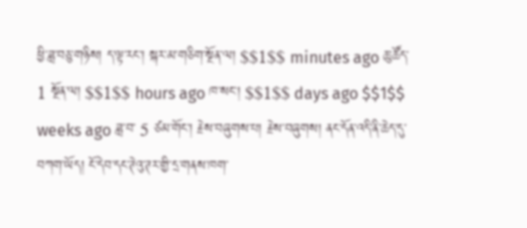ཕྱི་ཟླ་བཅུ་གཉིས། ད་ལྟ་རང་། སྐར་མ་གཅིག་སྔོན་ལ། $$1$$ minutes ago ཆུ་ཚོད་ 1 སྔོན་ལ། $$1$$ hours ago ཁ་སང་། $$1$$ days ago $$1$$ weeks ago ཟླ་བ་ 5 ཙམ་གོང་། རྗེས་བཞུགས་པ། རྗེས་བཞུགས། ནང་དོན་འདི་ནི་ཆེད་དུ་བཀག་ཡོད། ངོ་དེབ་དང་ཊེའུ་ཊར་གྱི་དྲ་གནས་ཁག་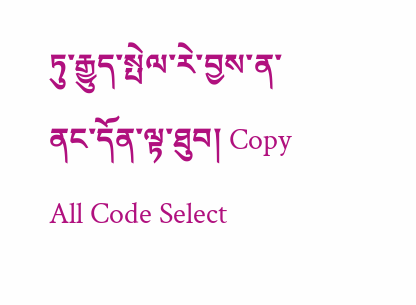ཏུ་རྒྱུད་སྤེལ་རེ་བྱས་ན་ནང་དོན་ལྟ་ཐུབ། Copy All Code Select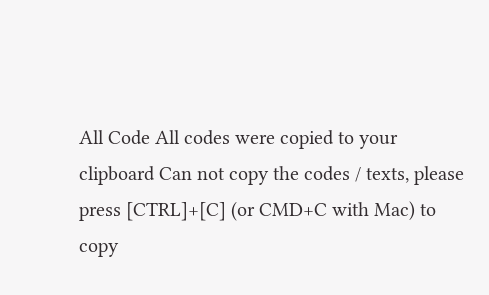All Code All codes were copied to your clipboard Can not copy the codes / texts, please press [CTRL]+[C] (or CMD+C with Mac) to copy